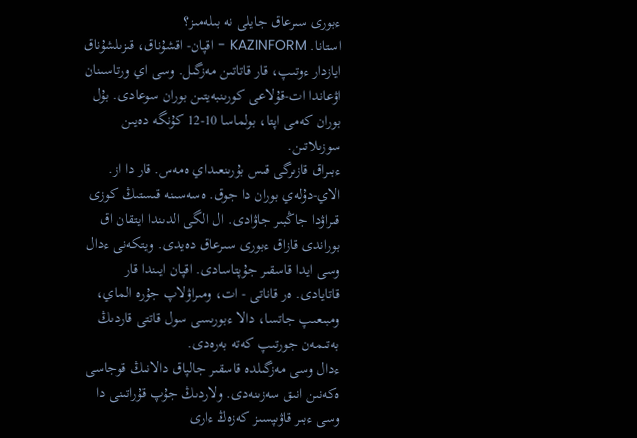ءبورى سىرعاق جايلى نە بىلەمىز؟
استانا. KAZINFORM - اقپان- اقشۇناق، قىزىلشۇناق ايازدار ءوتىپ، قار قاتاتىن مەزگىل. وسى اي ورتاسىنان اۋعاندا ات-قۇلاعى كورىنبەيتىن بوران سوعادى. بۇل بوران كەمى اپتا، بولماسا 10-12 كۇنگە دەيىن سوزىلاتىن.
ءبىراق قازىرگى قىس بۇرىنعىداي ەمەس. قار دا از. الاي-دۇلەي بوران دا جوق. ەسەسىنە قىستىڭ كوزى قىراۋدا جاڭبىر جاۋادى. ال الگى الدىندا ايتقان اق بوراندى قازاق ءبورى سىرعاق دەيدى. ويتكەنى ءدال وسى ايدا قاسقىر جۇپتاسادى. اقپان ايىندا قار قاتايادى. ەر قاناتى - ات، ومىراۋلاپ جۇرە الماي، ومبىعىپ جاتسا، دالا ءبورىسى سول قاتتى قاردىڭ بەتىمەن جورتىپ كەتە بەرەدى.
ءدال وسى مەزگىلدە قاسقىر جالپاق دالانىڭ قوجاسى ەكەنىن انىق سەزىنەدى. ولاردىڭ جۇپ قۇراتىنى دا وسى ءبىر قاۋىپسىز كەزەڭ ءارى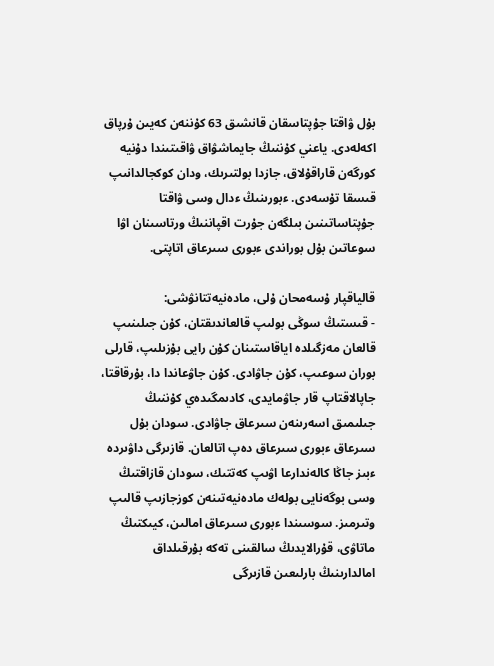بۇل ۋاقتا جۇپتاسقان قانشىق 63 كۇننەن كەيىن ۇرپاق اكەلەدى. ياعني كۇننىڭ جايماشۋاق ۋاقىتىندا دۇنيە كورگەن قاراقۇلاق، جازدا بولتىرىك، ودان كوكجالدانىپ قىسقا تۇسەدى. ءبورىنىڭ ءدال وسى ۋاقتا جۇپتاساتىنىن بىلگەن جۇرت اقپاننىڭ ورتاسىنان اۋا سوعاتىن بۇل بوراندى ءبورى سىرعاق اتاپتى.

قالياقپار ۇسەمحان ۇلى، مادەنيەتتانۋشى:
- قىستىڭ سوڭى بولىپ قالعاندىقتان، كۇن جىلىنىپ قالعان مەزگىلدە اياقاستىنان كۇن رايى بۇزىلىپ، قارلى بوران سوعىپ، كۇن جاۋادى. كۇن جاۋعاندا دا، بۇرقاقتا، جاپالاقتاپ قار جاۋمايدى، كادىمگىدەي كۇننىڭ جىلىمىق اسەرىنەن سىرعاق جاۋادى. سودان بۇل سىرعاق ءبورى سىرعاق دەپ اتالعان. قازىرگى داۋىردە ءبىز جاڭا كالەندارعا اۋىپ كەتتىك، سودان قازاقتىڭ وسى بوگەنايى بولەك مادەنيەتىنەن كوزجازىپ قالىپ وتىرمىز. سوسىندا ءبورى سىرعاق امالىن، كيىكتىڭ ماتاۋى، قۇرالايدىڭ سالقىنى تەكە بۇرقىلداق امالدارىنىڭ بارلىعىن قازىرگى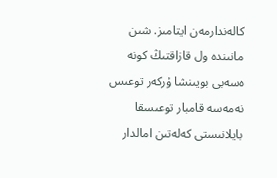كالەندارمەن ايتامىز. شىن مانىندە ول قازاقتىڭ كونە ەسەبى بويىنشا ۇركەر توعىس نەمەسە قامبار توعىسقا بايلانىستى كەلەتىن امالدار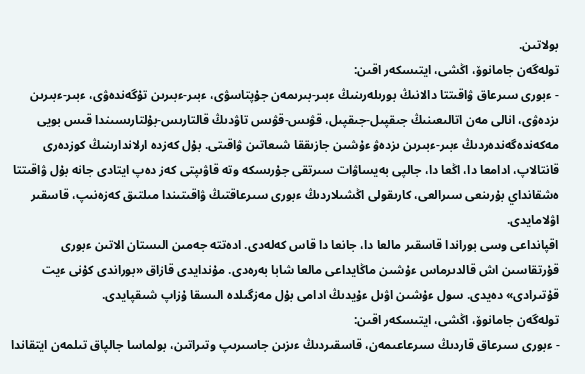بولاتىن.
تولەگەن جامانوۆ، اڭشى، ايتىسكەر اقىن:
- ءبورى سىرعاق ۋاقىتتا دالانىڭ بورىلەرىنىڭ ءبىر-بىرىمەن جۇپتاسۋى، ءبىر-ءبىرىن تۇگەندەۋى، ءبىر-ءبىرىن ىزدەۋى، انالى مەن اتالىعىنىڭ جىقپىل-جىقپىل، قۋىس-قۋىس تاۋدىڭ قالتارىس-بۇلتارىسىندا قىس بويى مەكەندەگەندەردىڭ ءبىر-ءبىرىن ىزدەۋ ءۇشىن جازىققا شىعاتىن ۋاقىتى. بۇل كەزدە ارلاندارىنىڭ كوزدەرى قانتالاپ، ادامعا دا، اڭعا دا، جالپى بەيساۋات سىرتقى جۇرىسكە وتە قاۋىپتى كەز دەپ ايتادى جانە بۇل ۋاقىتتا ەشقانداي بۇرىنعى سىرالعى، كارىقولى اڭشىلاردىڭ ءبورى سىرعاقتىڭ ۋاقىتىندا مىلتىق كەزەنىپ، قاسقىر اۋلامايدى.
اقپانداعى وسى بوراندا قاسقىر مالعا دا، جانعا دا قاس كەلەدى. ادەتتە جەمىن الىستان الاتىن ءبورى قۇرتقاسىن اش قالدىرماس ءۇشىن ماڭايداعى مالعا شابا بەرەدى. مۇندايدى قازاق «بوراندى كۇنى ءيت قۇتىرادى» دەيدى. سول ءۇشىن اۋىل ءۇيدىڭ ادامى بۇل مەزگىلدە الىسقا ۇزاپ شىقپايدى.
تولەگەن جامانوۆ، اڭشى، ايتىسكەر اقىن:
- ءبورى سىرعاق قاردىڭ سىرعاعىمەن، قاسقىردىڭ ءىزىن جاسىرىپ وتىراتىن، بولماسا جالپاق تىلمەن ايتقاندا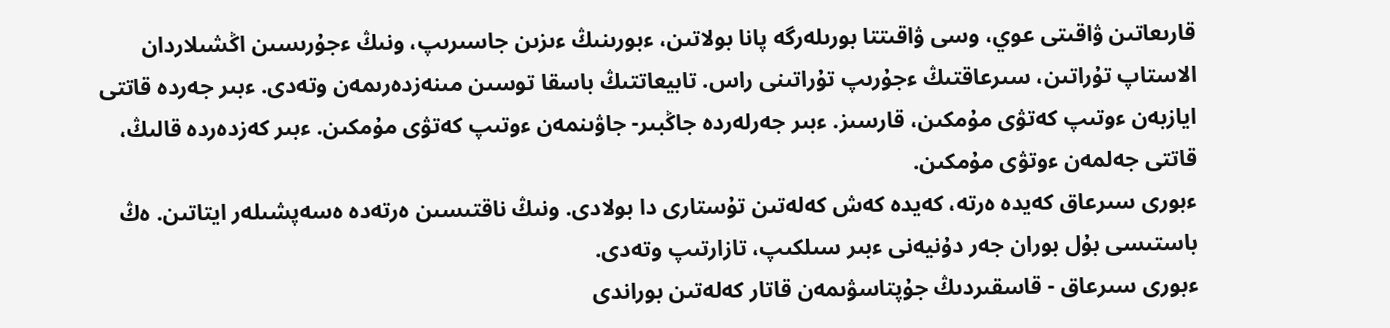قارىعاتىن ۋاقىتى عوي، وسى ۋاقىتتا بورىلەرگە پانا بولاتىن، ءبورىنىڭ ءىزىن جاسىرىپ، ونىڭ ءجۇرىسىن اڭشىلاردان الاستاپ تۇراتىن، سىرعاقتىڭ ءجۇرىپ تۇراتىنى راس. تابيعاتتىڭ باسقا توسىن مىنەزدەرىمەن وتەدى. ءبىر جەردە قاتتى ايازبەن ءوتىپ كەتۋى مۇمكىن، قارسىز. ءبىر جەرلەردە جاڭبىر- جاۋىنمەن ءوتىپ كەتۋى مۇمكىن. ءبىر كەزدەردە قالىڭ، قاتتى جەلمەن ءوتۋى مۇمكىن.
ءبورى سىرعاق كەيدە ەرتە، كەيدە كەش كەلەتىن تۇستارى دا بولادى. ونىڭ ناقتىسىن ەرتەدە ەسەپشىلەر ايتاتىن. ەڭ باستىسى بۇل بوران جەر دۇنيەنى ءبىر سىلكىپ، تازارتىپ وتەدى.
ءبورى سىرعاق - قاسقىردىڭ جۇپتاسۋىمەن قاتار كەلەتىن بوراندى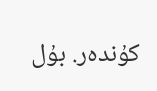كۇندەر. بۇل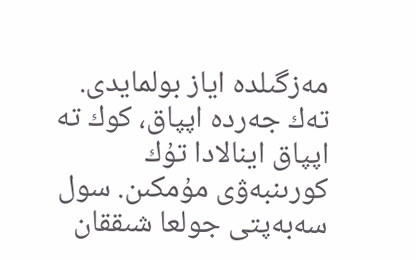مەزگىلدە اياز بولمايدى. تەك جەردە اپپاق، كوك تە اپپاق اينالادا تۇك كورىنبەۋى مۇمكىن. سول سەبەپتى جولعا شىققان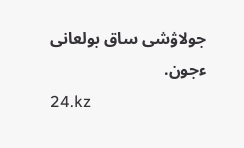جولاۋشى ساق بولعانى ءجون.
24.kz